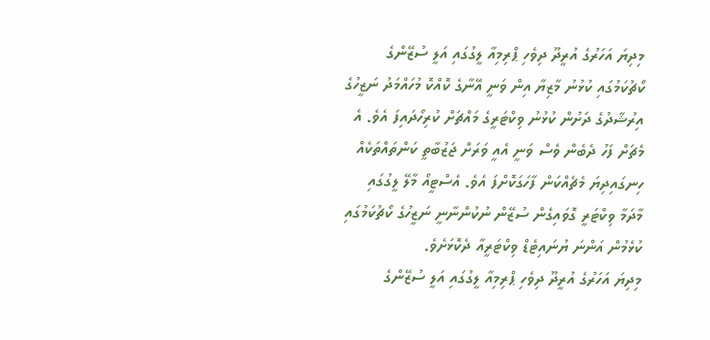މިދިޔަ އަހަރުގެ އުރީދޫ ދިވެހި ޕްރިމިއާ ލީގުގައި އަލީ ސުޒޭންގެ ކޯޗުކަމުގައި ކުޅުނު މާޒިޔާ އިން ވަނީ އޭނާގެ ކޮއްކޮ މުހައްމަދު ނަޒީހުގެ އިރުޝާދުގެ ދަށުން ކުޅުނު ވިކްޓަރީގެ މައްޗަށް ކުރިހޯދައިފަ އެވެ. އެ މެޗަށް ފަހު ދެބެން ވެސް ވަނީ އެއީ ވަރަށް ޖަޒުބާތީ ކަންތައްތަކެއް ހިނގައިދިޔަ މެޗެއްކަން ފާހަގަކޮށްފަ އެވެ. އެސްޓީއޯ މާލޭ ލީގުގައި މާދަމާ ވިކްޓަރީ ގޮވައިގެން ސުޒޭން ނުކުންނާނީ ނަޒީހުގެ ކޯޗުކަމުގައި ކުޅެމުން އަންނަ ޔުނައިޓެޑް ވިކްޓަރީއާ ދެކޮޅަށެވެ.
މިދިޔަ އަހަރުގެ އުރީދޫ ދިވެހި ޕްރިމިއާ ލީގުގައި އަލީ ސުޒޭންގެ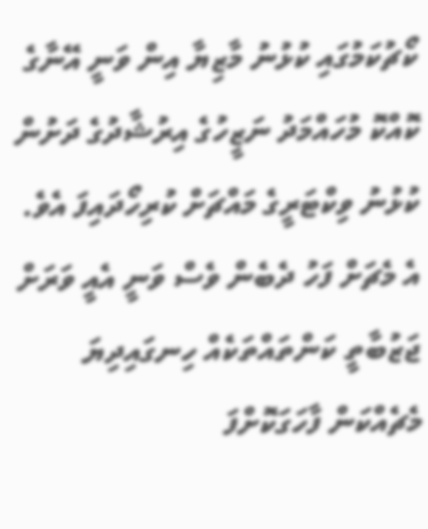ކޯޗުކަމުގައި ކުޅުނު މާޒިޔާ އިން ވަނީ އޭނާގެ ކޮއްކޮ މުހައްމަދު ނަޒީހުގެ އިރުޝާދުގެ ދަށުން ކުޅުނު ވިކްޓަރީގެ މައްޗަށް ކުރިހޯދައިފަ އެވެ. އެ މެޗަށް ފަހު ދެބެން ވެސް ވަނީ އެއީ ވަރަށް ޖަޒުބާތީ ކަންތައްތަކެއް ހިނގައިދިޔަ މެޗެއްކަން ފާހަގަކޮށްފަ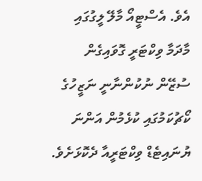އެވެ. އެސްޓީއޯ މާލޭ ލީގުގައި މާދަމާ ވިކްޓަރީ ގޮވައިގެން ސުޒޭން ނުކުންނާނީ ނަޒީހުގެ ކޯޗުކަމުގައި ކުޅެމުން އަންނަ ޔުނައިޓެޑް ވިކްޓަރީއާ ދެކޮޅަށެވެ.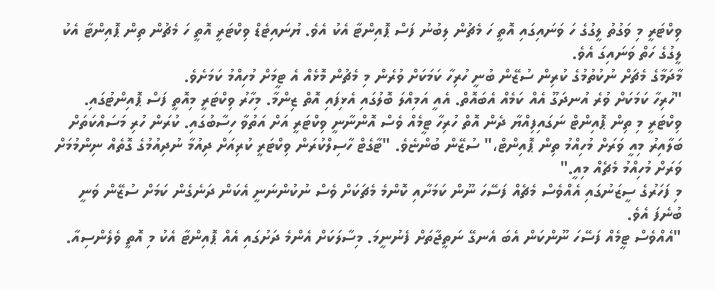ވިކްޓަރީ މި ވަގުތު ލީގުގެ ހަ ވަނައިގައި އޮތީ ހަ މެޗުން ލިބުނު ފަސް ޕޮއިންޓާ އެކު އެވެ. ޔުނައިޓެޑް ވިކްޓަރީ އޮތީ ހަ މެޗުން ތިން ޕޮއިންޓާ އެކު ލީގުގެ ހަތް ވަނައިގަ އެވެ.
މާދަމާގެ މެޗަށް ނުކުތުމުގެ ކުރިން ސުޒޭން ބުނީ ހުރިހާ ކަމަކަށް ވުރެން މި މެޗުން މޮޅެއް އެ ޓީމަށް މުހިއްމު ކަމަށެވެ.
"ހުރިހާ ކަމަކަށް ވުރެ އުނދަގޫ އެއް ކަމެއް އެބައޮތް. އެއީ އަމިއްލަ ބޮލުގައި އެޅިފައި އޮތް ޒިންމާ. މިހާރު ވިކްޓަރީ މިއޮތީ ފަސް ޕޮއިންޓުގައި. ވިކްޓަރީ މި ތިން ޕޮއިންޓް ނަގައިފިއްޔާ ދެން އޮތް ހުރިހާ ޓީމެއް ވެސް އޮންނާނީ ވިކްޓަރީ އަށް އަތުވާ ހިސާބުގައި. ކުރަން ހުރި މަސައްކަތަށް ބަލާއިރު މިއީ ވަރަށް މުހިއްމު ތިން ޕޮއިންޓް،" ސުޒޭން ބުންޏެވެ. "ޓާގެޓް ހާސިލްކުރަން ވިކްޓަރީ ކުރިއަށް ދިއުމާ ނުދިއުމުގެ ގޮތެއް ނިންމުމަށް ވަރަށް މުހިއްމު މެޗެއް މިއީ."
މި ފަހަރުގެ ސީޒަނުގައި އެއްވެސް މެޗެއް ފަސޭހަ ނޫން ކަމަށާއި ކޮންމެ މެޗަކަށް ވެސް ނުކުންނަނީ އެކަން ދަނެގެން ކަމަށް ސުޒޭން ވަނީ ބުނެފަ އެވެ.
"އެއްވެސް ޓީމެއް ފަސޭހަ ނޫންކަން އެބަ އެނގޭ ނަތީޖާތަށް ފެނުނީމަ. މިސާލަކަށް އެންމެ ދަށުގައި އެއް ޕޮއިންޓާ އެކު މި އޮތީ ވެލެންސިއާ.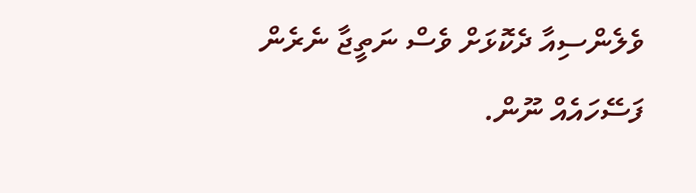ވެލެންސިއާ ދެކޮޅަށް ވެސް ނަތީޖާ ނެރެން ފަސޭހައެއް ނޫން.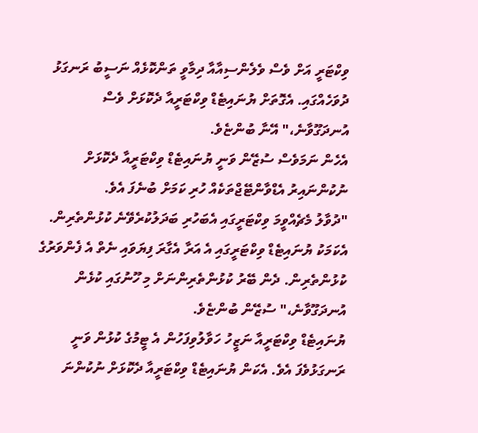ވިކްޓަރީ އަށް ވެސް ވެލެންސިއާއާ ދިމާވީ ތަންކޮޅެއް ނަސީބު ރަނގަޅު ދުވަހެއްގައި. އެގޮތަށް ޔުނައިޓެޑް ވިކްޓަރީއާ ދެކޮޅަށް ވެސް އުނދަގޫވާނެ،" އޭނާ ބުންޏެވެ.
އެހެން ނަމަވެސް ސުޒޭން ވަނީ ޔުނައިޓެޑް ވިކްޓަރީއާ ދެކޮޅަށް ނުކުންނައިރު އެޑްވާންޓޭޖްތަކެއް ހުރި ކަމަށް ބުނެފަ އެވެ.
"ދުވާލު މެޗެއްވީމަ ވިކްޓަރީގައި އެބަހުރި ބަދަލުކުރެވޭނެ ކުޅުންތެރިން. އެކަމަކު ޔުނައިޓެޑް ވިކްޓަރީގައި އެ އަރާ އެގާރަ ފިޔަވައި ނެތް އެ ފެންވަރުގެ ކުޅުންތެރިން. ދެން ބޭރު ކުޅުންތެރިންނަށް މި ހޫނުގައި ކުޅެން އުނދަގޫވާނެ،" ސުޒޭން ބުންޏެވެ.
ޔުނައިޓެޑް ވިކްޓަރީއާ ނަޒީހު ހަވާލުވިފަހުން އެ ޓީމުގެ ކުޅުން ވަނީ ރަނގަޅުވެފަ އެވެ. އެކަން ޔުނައިޓެޑް ވިކްޓަރީއާ ދެކޮޅަށް ނުކުންނަ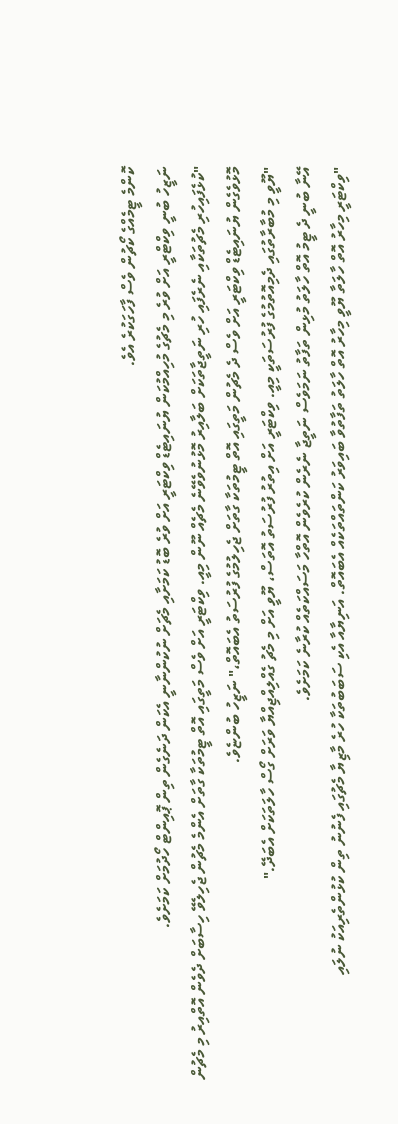ކޮންމެ ޓީމެއްގެ ކޯޗުން ވެސް ފާހަގަކުރެ އެވެ.
ނަޒީހު ބުނީ ވިކްޓްރީ އަށް ވުރެ މި މެޗުގެ މުހިއްމުކަން ޔުނައިޓެޑް ވިކްޓަރީ އަށް ވުރެ ބޮޑު ކަމަށާއި މެޗަށް ނުކުންނާނީ އެކަން ދަނެގެން ތިން ޕޮއިންޓް ހޯދުމަށް ކަމަށެވެ.
"ކުޅެފައިހުރި މެޗުތަކާއި ނެރެފައި ހުރި ނަތީޖާތަކަށް ބަލާއިރު މޮޅުނުވެވޭނެ މެޗެއް ނޫން މިއީ. ވިކްޓަރީ އަށް ވެސް މަތީގައި އޮތް ޓީމުތަކާ ގާތަށް އެންމެ މެޗުން ޖެހިލެވޭ ހިސާބަށް ދެވެން އޮތްއިރު މި މެޗުން މޮޅުވެގެން ޔުނައިޓެޑް ވިކްޓަރީ އަށް ވެސް ދެ މެޗުން މަތީގައި އޮތް ޓީމުތަކާ ގާތަށް ޖެހިލުމުގެ ފުރުސަތު އެބައޮތް،" ނަޒީހު ބުންޏެވެ.
"ޔޫވީ މި މުބާރާތުގައި ދެމިއޮތުމުގެ ފުރުސަތަކީ މިއީ. ވިކްޓަރީ އަށް އިތުރު ފުރުސަތު އޮތަސް، ޔޫވީ އަށް މި މެޗު ގެއްލިއްޖިއްޔާ ވަރަށް ގޯސް ހާލަތަކަށް އެބަދޭ."
އޭނާ ބުނީ ދެ ޓީމު އޮތް ހާލަތު މުޅިން ތަފާތު ނަމަވެސް ނަތީޖާ ނެރެން ކުރެވެން އޮތްހާ މަސައްކަތެއް ކުރާނެ ކަމަށެވެ.
"ވިކްޓަރީ މިހާރު އޮތް ހާލަތާ ޔޫވީ މިހާރު އޮތް ހާލަތު ތަފާތުވާ ބައިވަރު ކަންތައްތަކެއް އެބައޮތް. އަނިޔާއާ އެކި ސަބަބުތަކާ ހުރެ މާޒިޔާ މެޗުގައި ފެނުނު ތިން ކުޅުންތެރިއަކު ނުލައި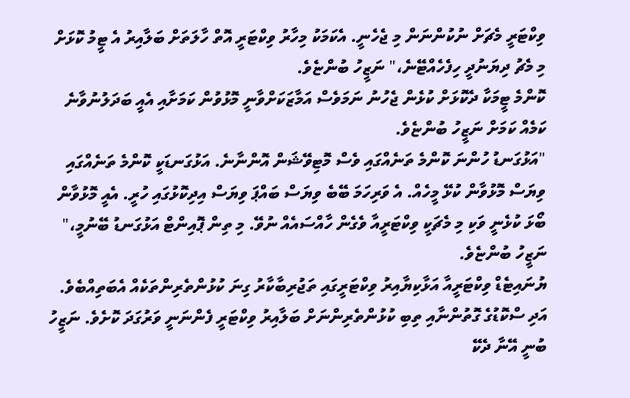ވިކްޓަރީ މެޗަށް ނުކުންނަން މި ޖެހެނީ. އެކަމަކު މިހާރު ވިކްޓަރީ އޮތް ހާލަތަށް ބަލާއިރު އެ ޓީމު ކޮޅަށް މި މެޗު ދިޔަނުދީ ހިފެހެއްޓޭނެ،" ނަޒީހު ބުންޏެވެ.
ކޮންމެ ޓީމަކާ ދެކޮޅަށް ކުޅެން ޖެހުނު ނަމަވެސް އަމާޒަކަށްވާނީ މޮޅުވުން ކަމަށާއި އެއީ ބަދަލުނުވާނެ ކަމެއް ކަމަށް ނަޒީހު ބުންޏެވެ.
"އަޅުގަނޑު ހުންނަ ކޮންމެ ތަނެއްގައި ވެސް މޮޓިވޭޝަން އޮންނާނެ. އަޅުގަނޑަކީ ކޮންމެ ތަނެއްގައި ވިޔަސް މޮޅުވާން ކުޅޭ މީހެއް. އެ ވަރިހަމަ ބޭބެ ވިޔަސް ބައްޕަ ވިޔަސް އިދިކޮޅުގައި ހުރީ. އެއީ މޮޅުވާން ބޯޅަ ކުޅެނީ ވަކި މި މެޗަކީ ވިކްޓަރީއާ ވެގެން ހާއްސައެއް ނުވޭ. މި ތިން ޕޮއިންޓް އަޅުގަނޑު ބޭނުމީ،" ނަޒީހު ބުންޏެވެ.
ޔުނައިޓެޑް ވިކްޓަރީއާ އަޅާކިޔާއިރު ވިކްޓަރީގައި ތަޖުރިބާކާރު ގިނަ ކުޅުންތެރިންތަކެއް އެބަތިއްބެވެ. އަދި ސްކޮޑުގެ ގޮތުންނާއި ތިބި ކުޅުންތެރިންނަށް ބަލާއިރު ވިކްޓަރީ ފެންނަނީ ވަރުގަދަ ކޮށެވެ. ނަޒީހު ބުނީ އޭނާ ދެކޭ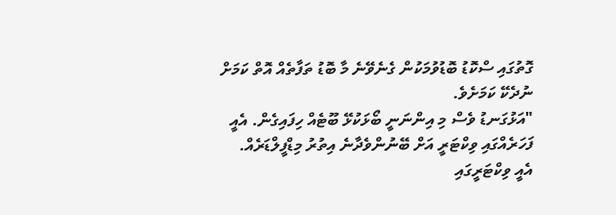ގޮތުގައި ސްކޮޑު ބޮޑުވުމަކުން ގެނެވޭނެ މާ ބޮޑު ތަފާތެއް އޮތް ކަމަށް ނުދެކޭ ކަމަށެވެ.
"އަޅުގަނޑު ވެސް މި އިންނަނީ ބޯޅަކުޅޭ ބޫޓެއް ހިފައިގެން. އެއީ ފަހަރެއްގައި ވިކްޓަރީ އަށް ބޭނުންވެދާނެ އިތުރު މިޑްފީލްޑަރެއް. އެއީ ވިކްޓަރީގައި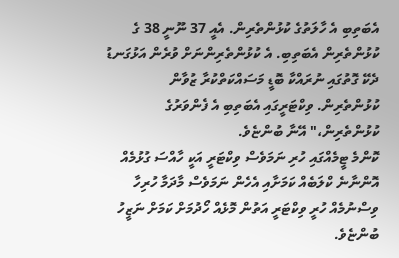އެބަތިބި އެ ހާލަތުގެ ކުޅުންތެރިން. އެއީ 37 ނޫނީ 38 ގެ ކުޅުންތެރިން އެބަތިބި. އެ ކުޅުންތެރިންނަށް ވުރެން އަޅުގަނޑު ދެކޭ ގޮތުގައި ނުރައްކާ ބޮޑީ މަސައްކަތްކުރާ ޒުވާން ކުޅުންތެރިން. ވިކްޓަރީގައި އެބަތިބި އެ ފެންވަރުގެ ކުޅުންތެރިން،" އޭނާ ބުންޏެވެ.
ކޮންމެ ޓީމެއްގައި ހުރި ނަމަވެސް ވިކްޓަރީ އަކީ ހާއްސަ ގުޅުމެއް އޮންނާނެ ކްލަބެއް ކަމަށާއި އެހެން ނަމަވެސް މާދަމާ ހުރިހާ ވިސްނުމެއް ހުރީ ވިކްޓަރީ އަތުން މޮޅެއް ހޯދުމަށް ކަމަށް ނަޒީހު ބުންޏެވެ.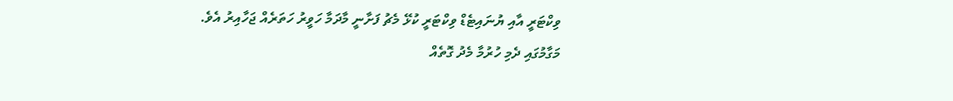ވިކްޓަރީ އާއި ޔުނައިޓެޑް ވިކްޓަރީ ކުޅޭ މެޗު ފަށާނީ މާދަމާ ހަވީރު ހަތަރެއް ޖަހާއިރު އެވެ.
މަގާމުގައި ދެމި ހުރުމާ މެދު ގޮތެއް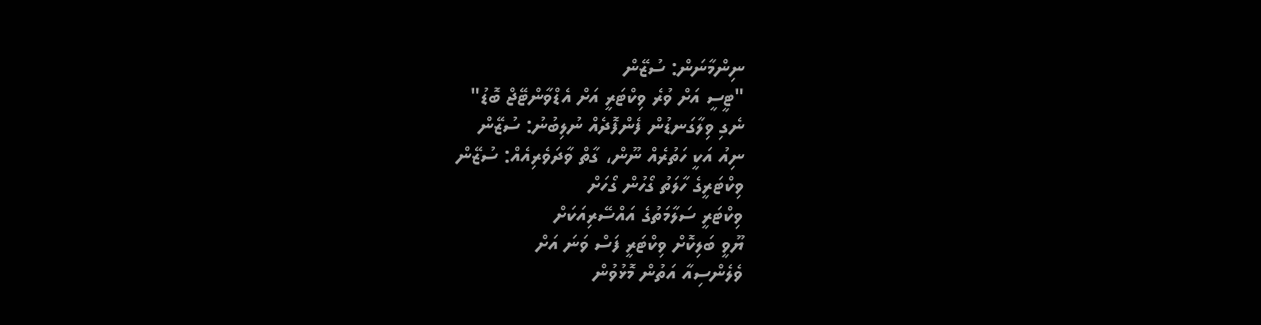ނިންމާނަން: ސުޒޭން
"ޓީސީ އަށް ވުރެ ވިކްޓަރީ އަށް އެޑްވާންޓޭޖް ބޮޑު"
ނެގި ވިލާގަނޑުން ފެންފޮދެއް ނުލިބުނު: ސުޒޭން
ނިއު އަކީ ހަތުރެއް ނޫން، ގާތް ވާދަވެރިއެއް: ސުޒޭން
ވިކްޓަރީގެ ހާލަތު ގޯހުން ގޯހަށް
ވިކްޓަރީ ސަލާމަތުގެ އައްސޭރިއަކަށް
ޔޫވީ ބަލިކޮށް ވިކްޓަރީ ފަސް ވަނަ އަށް
ވެލެންސިއާ އަތުން މޮޅުވުން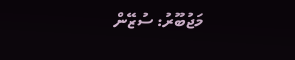މަޖުބޫރު: ސުޒޭން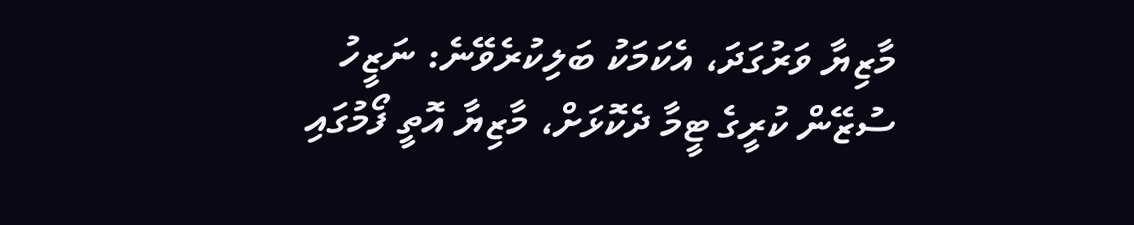މާޒިޔާ ވަރުގަދަ، އެކަމަކު ބަލިކުރެވޭނެ: ނަޒީހު
ސުޒޭން ކުރީގެ ޓީމާ ދެކޮޅަށް، މާޒިޔާ އޮތީ ފޯމުގައި